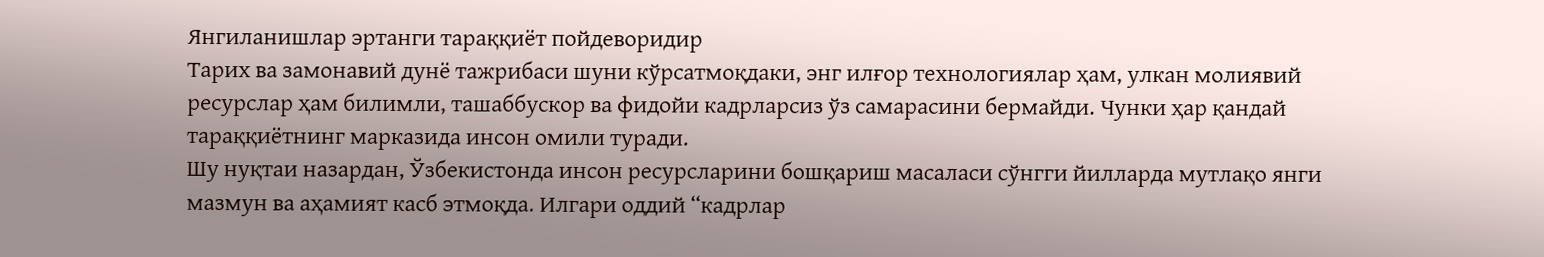Янгиланишлар эртанги тараққиёт пойдеворидир
Тарих ва замонавий дунё тажрибаси шуни кўрсатмоқдаки, энг илғор технологиялар ҳам, улкан молиявий ресурслар ҳам билимли, ташаббускор ва фидойи кадрларсиз ўз самарасини бермайди. Чунки ҳар қандай тараққиётнинг марказида инсон омили туради.
Шу нуқтаи назардан, Ўзбекистонда инсон ресурсларини бошқариш масаласи сўнгги йилларда мутлақо янги мазмун ва аҳамият касб этмоқда. Илгари оддий “кадрлар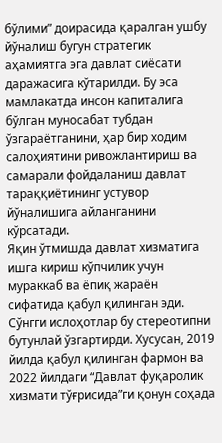бўлими” доирасида қаралган ушбу йўналиш бугун стратегик аҳамиятга эга давлат сиёсати даражасига кўтарилди. Бу эса мамлакатда инсон капиталига бўлган муносабат тубдан ўзгараётганини, ҳар бир ходим салоҳиятини ривожлантириш ва самарали фойдаланиш давлат тараққиётининг устувор йўналишига айланганини кўрсатади.
Яқин ўтмишда давлат хизматига ишга кириш кўпчилик учун мураккаб ва ёпиқ жараён сифатида қабул қилинган эди. Сўнгги ислоҳотлар бу стереотипни бутунлай ўзгартирди. Хусусан, 2019 йилда қабул қилинган фармон ва 2022 йилдаги “Давлат фуқаролик хизмати тўғрисида”ги қонун соҳада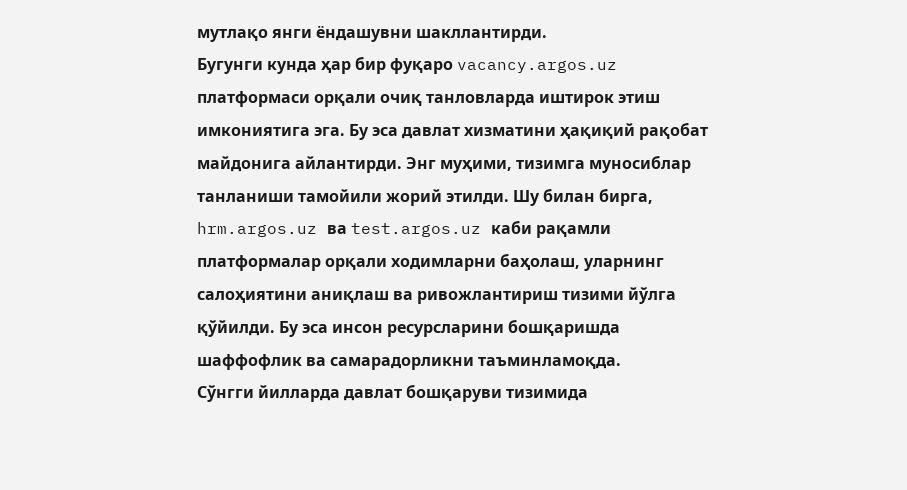мутлақо янги ёндашувни шакллантирди.
Бугунги кунда ҳар бир фуқаро vacancy.argos.uz платформаси орқали очиқ танловларда иштирок этиш имкониятига эга. Бу эса давлат хизматини ҳақиқий рақобат майдонига айлантирди. Энг муҳими, тизимга муносиблар танланиши тамойили жорий этилди. Шу билан бирга, hrm.argos.uz ва test.argos.uz каби рақамли платформалар орқали ходимларни баҳолаш, уларнинг салоҳиятини аниқлаш ва ривожлантириш тизими йўлга қўйилди. Бу эса инсон ресурсларини бошқаришда шаффофлик ва самарадорликни таъминламоқда.
Сўнгги йилларда давлат бошқаруви тизимида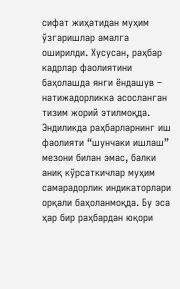сифат жиҳатидан муҳим ўзгаришлар амалга оширилди. Хусусан, раҳбар кадрлар фаолиятини баҳолашда янги ёндашув – натижадорликка асосланган тизим жорий этилмоқда. Эндиликда раҳбарларнинг иш фаолияти “шунчаки ишлаш” мезони билан эмас, балки аниқ кўрсаткичлар муҳим самарадорлик индикаторлари орқали баҳоланмоқда. Бу эса ҳар бир раҳбардан юқори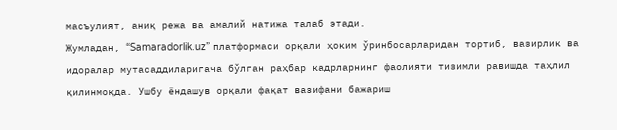масъулият, аниқ режа ва амалий натижа талаб этади.
Жумладан, “Samaradorlik.uz” платформаси орқали ҳоким ўринбосарларидан тортиб, вазирлик ва идоралар мутасаддиларигача бўлган раҳбар кадрларнинг фаолияти тизимли равишда таҳлил қилинмоқда. Ушбу ёндашув орқали фақат вазифани бажариш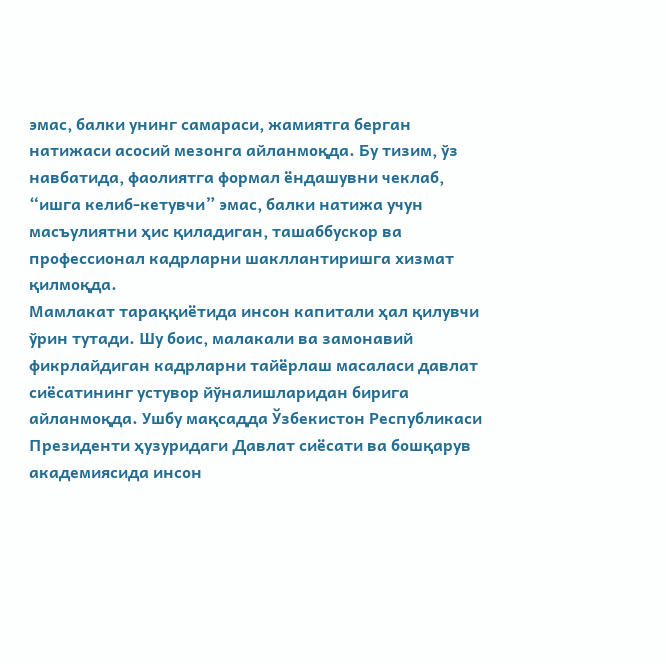эмас, балки унинг самараси, жамиятга берган натижаси асосий мезонга айланмоқда. Бу тизим, ўз навбатида, фаолиятга формал ёндашувни чеклаб, “ишга келиб-кетувчи” эмас, балки натижа учун масъулиятни ҳис қиладиган, ташаббускор ва профессионал кадрларни шакллантиришга хизмат қилмоқда.
Мамлакат тараққиётида инсон капитали ҳал қилувчи ўрин тутади. Шу боис, малакали ва замонавий фикрлайдиган кадрларни тайёрлаш масаласи давлат сиёсатининг устувор йўналишларидан бирига айланмоқда. Ушбу мақсадда Ўзбекистон Республикаси Президенти ҳузуридаги Давлат сиёсати ва бошқарув академиясида инсон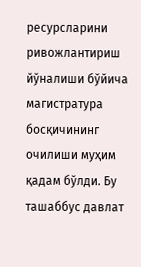ресурсларини ривожлантириш йўналиши бўйича магистратура босқичининг очилиши муҳим қадам бўлди. Бу ташаббус давлат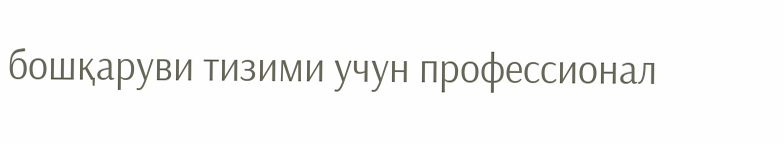бошқаруви тизими учун профессионал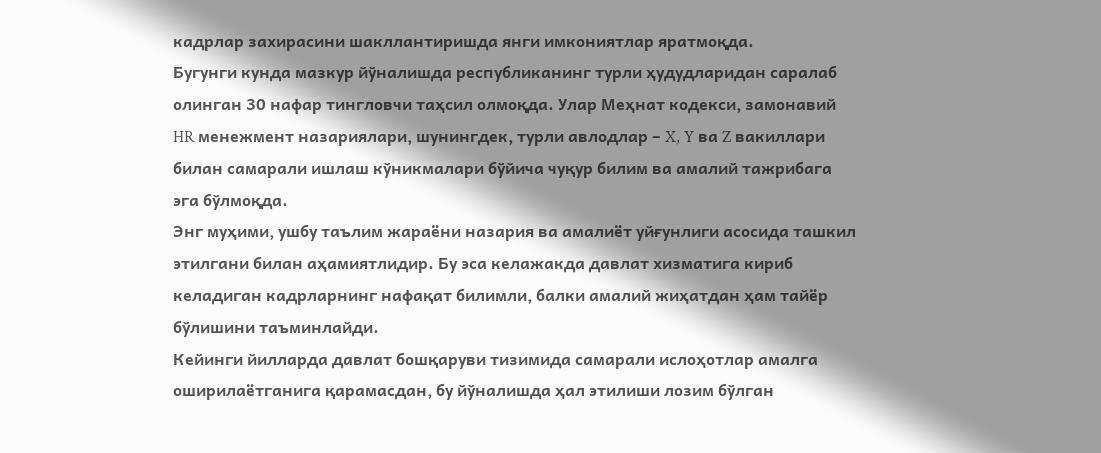кадрлар захирасини шакллантиришда янги имкониятлар яратмоқда.
Бугунги кунда мазкур йўналишда республиканинг турли ҳудудларидан саралаб олинган 30 нафар тингловчи таҳсил олмоқда. Улар Меҳнат кодекси, замонавий HR менежмент назариялари, шунингдек, турли авлодлар – X, Y ва Z вакиллари билан самарали ишлаш кўникмалари бўйича чуқур билим ва амалий тажрибага эга бўлмоқда.
Энг муҳими, ушбу таълим жараёни назария ва амалиёт уйғунлиги асосида ташкил этилгани билан аҳамиятлидир. Бу эса келажакда давлат хизматига кириб келадиган кадрларнинг нафақат билимли, балки амалий жиҳатдан ҳам тайёр бўлишини таъминлайди.
Кейинги йилларда давлат бошқаруви тизимида самарали ислоҳотлар амалга оширилаётганига қарамасдан, бу йўналишда ҳал этилиши лозим бўлган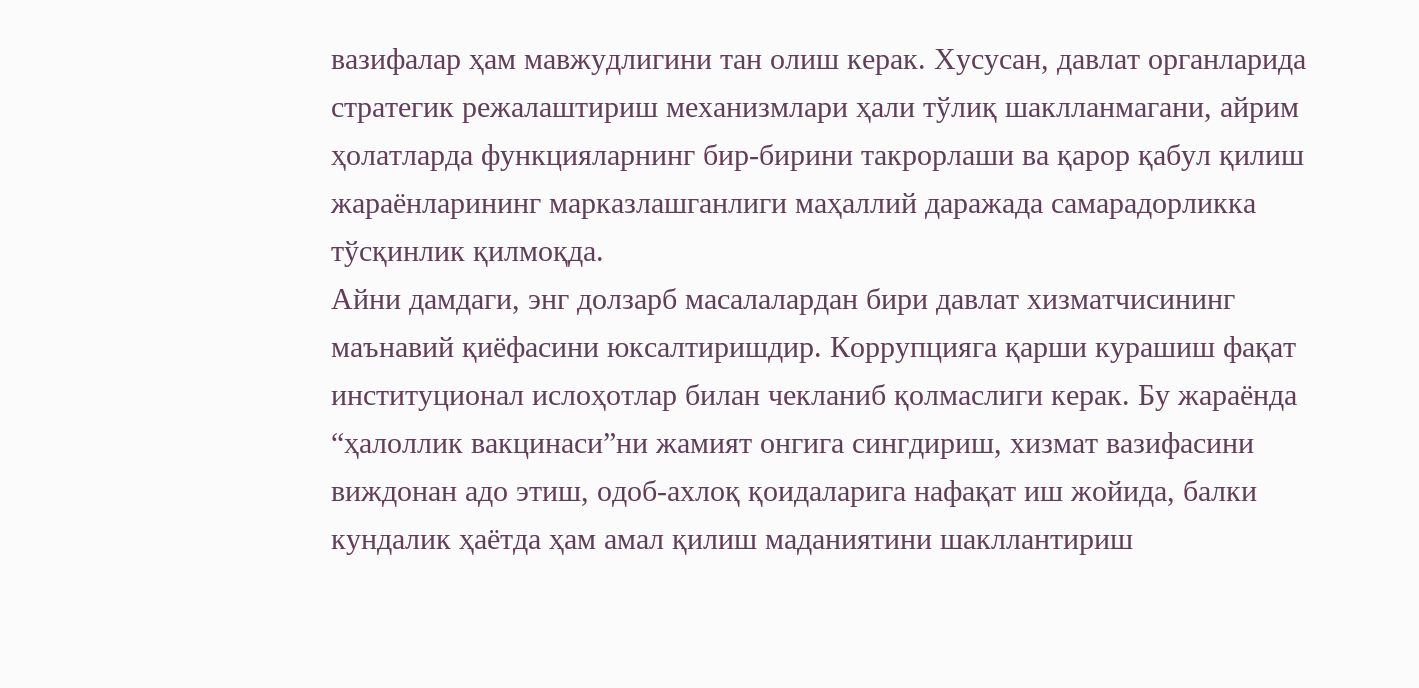вазифалар ҳам мавжудлигини тан олиш керак. Хусусан, давлат органларида стратегик режалаштириш механизмлари ҳали тўлиқ шаклланмагани, айрим ҳолатларда функцияларнинг бир-бирини такрорлаши ва қарор қабул қилиш жараёнларининг марказлашганлиги маҳаллий даражада самарадорликка тўсқинлик қилмоқда.
Айни дамдаги, энг долзарб масалалардан бири давлат хизматчисининг маънавий қиёфасини юксалтиришдир. Коррупцияга қарши курашиш фақат институционал ислоҳотлар билан чекланиб қолмаслиги керак. Бу жараёнда “ҳалоллик вакцинаси”ни жамият онгига сингдириш, хизмат вазифасини виждонан адо этиш, одоб-ахлоқ қоидаларига нафақат иш жойида, балки кундалик ҳаётда ҳам амал қилиш маданиятини шакллантириш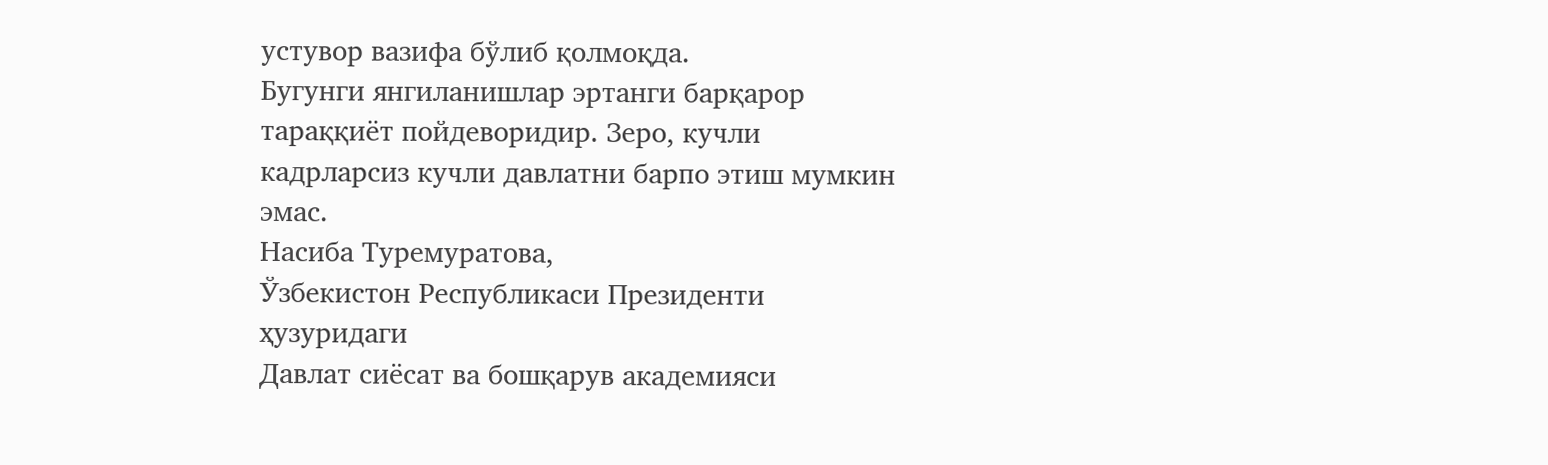устувор вазифа бўлиб қолмоқда.
Бугунги янгиланишлар эртанги барқарор тараққиёт пойдеворидир. Зеро, кучли кадрларсиз кучли давлатни барпо этиш мумкин эмас.
Насиба Туремуратова,
Ўзбекистон Республикаси Президенти ҳузуридаги
Давлат сиёсат ва бошқарув академияси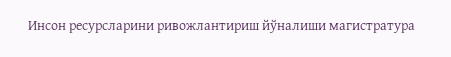Инсон ресурсларини ривожлантириш йўналиши магистратура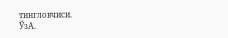тингловчиси.
ЎзА.